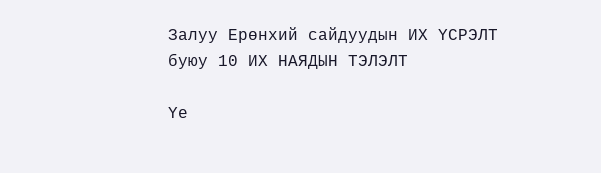Залуу Ерөнхий сайдуудын ИХ ҮСРЭЛТ буюу 10 ИХ НАЯДЫН ТЭЛЭЛТ

Үе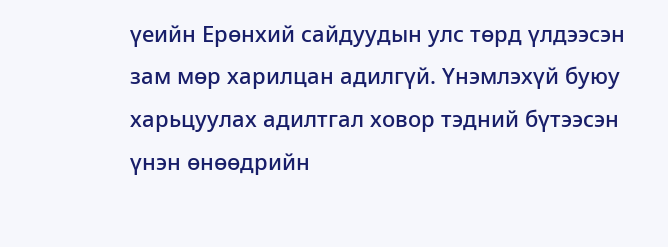үеийн Ерөнхий сайдуудын улс төрд үлдээсэн зам мөр харилцан адилгүй. Үнэмлэхүй буюу харьцуулах адилтгал ховор тэдний бүтээсэн үнэн өнөөдрийн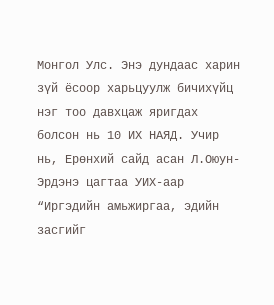Монгол Улс. Энэ дундаас харин зүй ёсоор харьцуулж бичихүйц нэг тоо давхцаж яригдах болсон нь 10 ИХ НАЯД. Учир нь, Ерөнхий сайд асан Л.Оюун-Эрдэнэ цагтаа УИХ-аар “Иргэдийн амьжиргаа, эдийн засгийг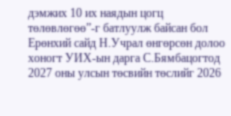дэмжих 10 их наядын цогц төлөвлөгөө”-г батлуулж байсан бол Ерөнхий сайд Н.Учрал өнгөрсөн долоо хоногт УИХ-ын дарга С.Бямбацогтод 2027 оны улсын төсвийн төслийг 2026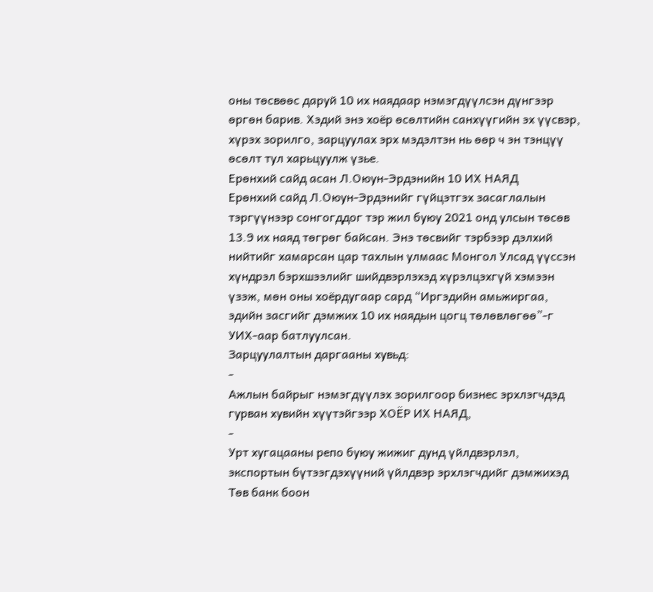оны төсвөөс даруй 10 их наядаар нэмэгдүүлсэн дүнгээр өргөн барив. Хэдий энэ хоёр өсөлтийн санхүүгийн эх үүсвэр, хүрэх зорилго, зарцуулах эрх мэдэлтэн нь өөр ч эн тэнцүү өсөлт тул харьцуулж үзье.
Ерөнхий сайд асан Л.Оюун-Эрдэнийн 10 ИХ НАЯД
Ерөнхий сайд Л.Оюун-Эрдэнийг гүйцэтгэх засаглалын тэргүүнээр сонгогддог тэр жил буюу 2021 онд улсын төсөв 13.9 их наяд төгрөг байсан. Энэ төсвийг тэрбээр дэлхий нийтийг хамарсан цар тахлын улмаас Монгол Улсад үүссэн хүндрэл бэрхшээлийг шийдвэрлэхэд хүрэлцэхгүй хэмээн үзэж, мөн оны хоёрдугаар сард “Иргэдийн амьжиргаа, эдийн засгийг дэмжих 10 их наядын цогц төлөвлөгөө”-г УИХ-аар батлуулсан.
Зарцуулалтын даргааны хувьд:
-
Ажлын байрыг нэмэгдүүлэх зорилгоор бизнес эрхлэгчдэд гурван хувийн хүүтэйгээр ХОЁР ИХ НАЯД,
-
Урт хугацааны репо буюу жижиг дунд үйлдвэрлэл, экспортын бүтээгдэхүүний үйлдвэр эрхлэгчдийг дэмжихэд Төв банк боон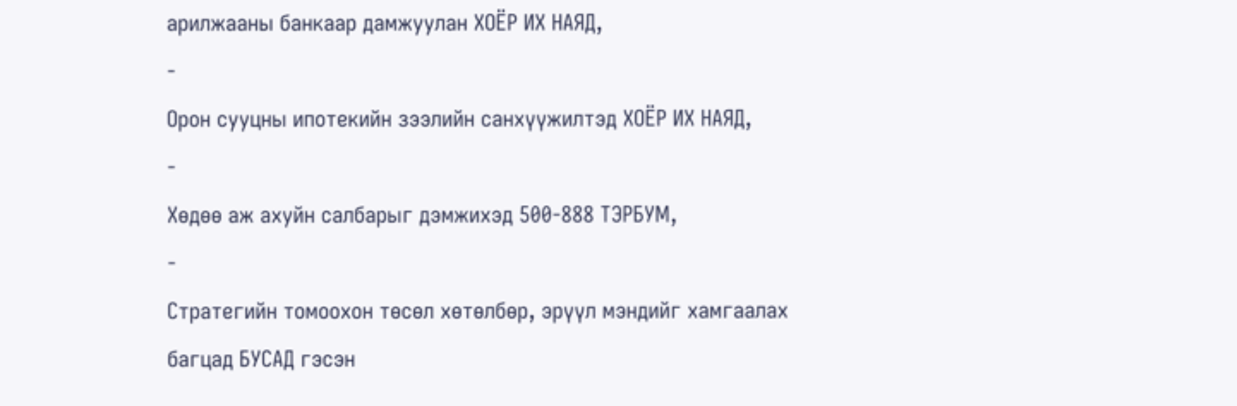арилжааны банкаар дамжуулан ХОЁР ИХ НАЯД,
-
Орон сууцны ипотекийн зээлийн санхүүжилтэд ХОЁР ИХ НАЯД,
-
Хөдөө аж ахуйн салбарыг дэмжихэд 500-888 ТЭРБУМ,
-
Стратегийн томоохон төсөл хөтөлбөр, эрүүл мэндийг хамгаалах багцад БУСАД гэсэн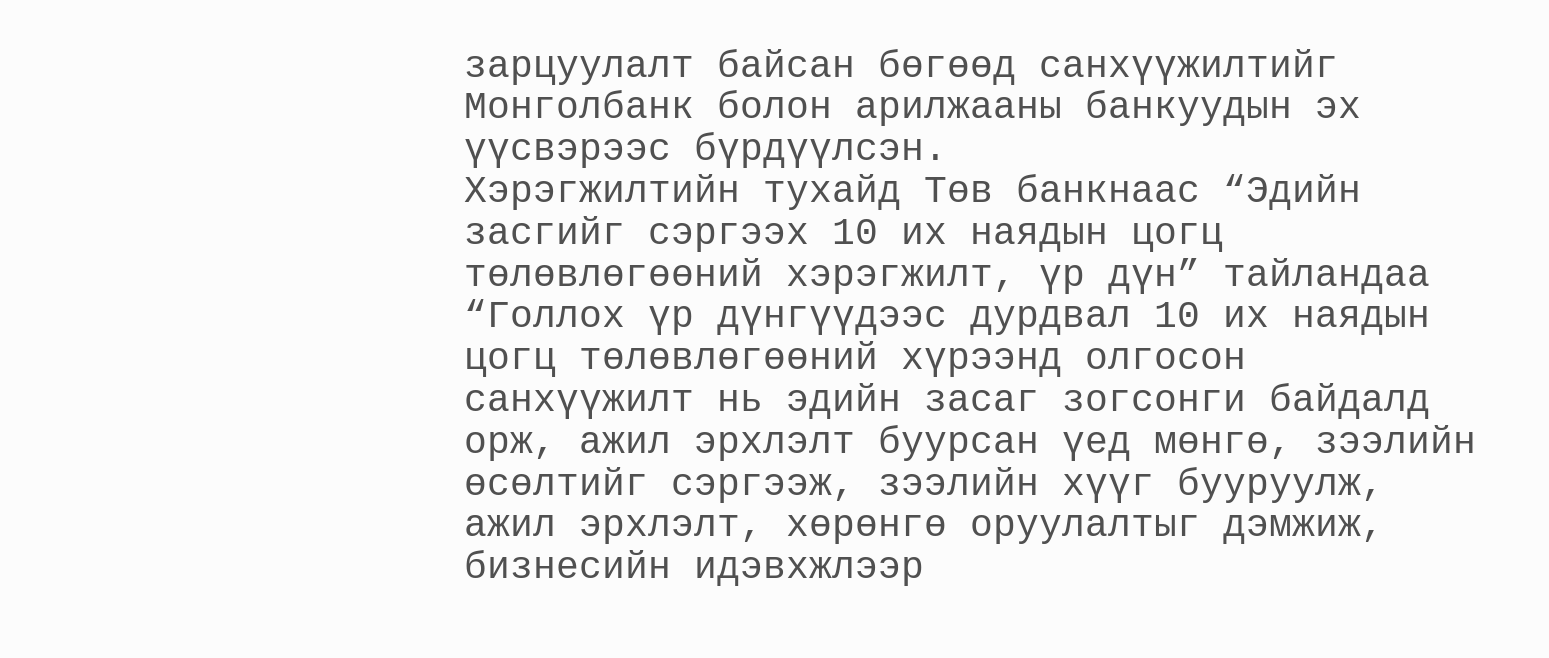зарцуулалт байсан бөгөөд санхүүжилтийг Монголбанк болон арилжааны банкуудын эх үүсвэрээс бүрдүүлсэн.
Хэрэгжилтийн тухайд Төв банкнаас “Эдийн засгийг сэргээх 10 их наядын цогц төлөвлөгөөний хэрэгжилт, үр дүн” тайландаа “Голлох үр дүнгүүдээс дурдвал 10 их наядын цогц төлөвлөгөөний хүрээнд олгосон санхүүжилт нь эдийн засаг зогсонги байдалд орж, ажил эрхлэлт буурсан үед мөнгө, зээлийн өсөлтийг сэргээж, зээлийн хүүг бууруулж, ажил эрхлэлт, хөрөнгө оруулалтыг дэмжиж, бизнесийн идэвхжлээр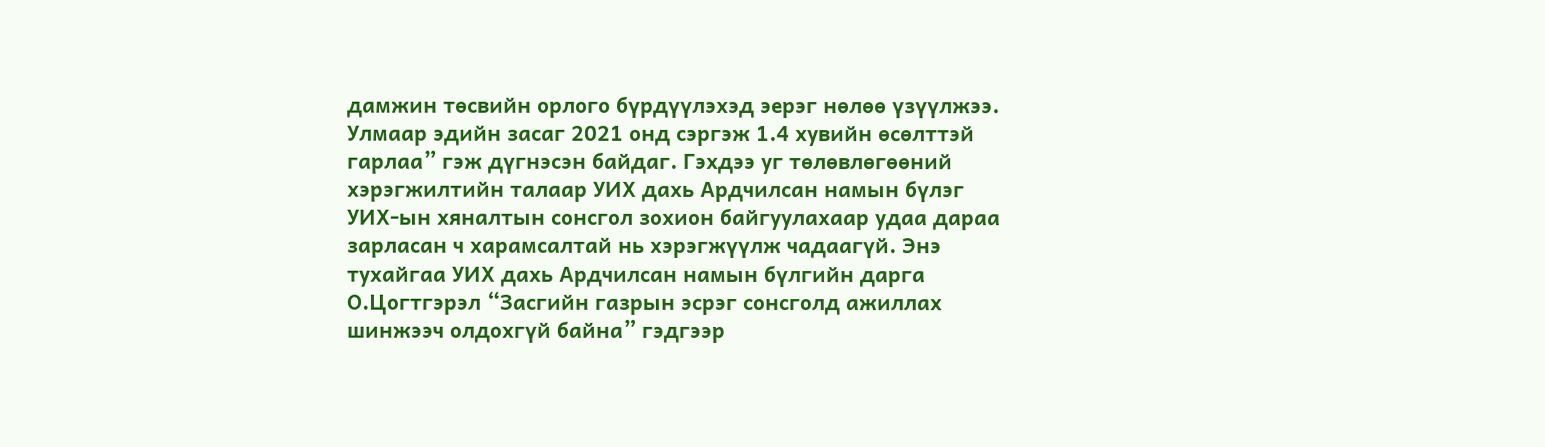дамжин төсвийн орлого бүрдүүлэхэд эерэг нөлөө үзүүлжээ. Улмаар эдийн засаг 2021 онд сэргэж 1.4 хувийн өсөлттэй гарлаа” гэж дүгнэсэн байдаг. Гэхдээ уг төлөвлөгөөний хэрэгжилтийн талаар УИХ дахь Ардчилсан намын бүлэг УИХ-ын хяналтын сонсгол зохион байгуулахаар удаа дараа зарласан ч харамсалтай нь хэрэгжүүлж чадаагүй. Энэ тухайгаа УИХ дахь Ардчилсан намын бүлгийн дарга О.Цогтгэрэл “Засгийн газрын эсрэг сонсголд ажиллах шинжээч олдохгүй байна” гэдгээр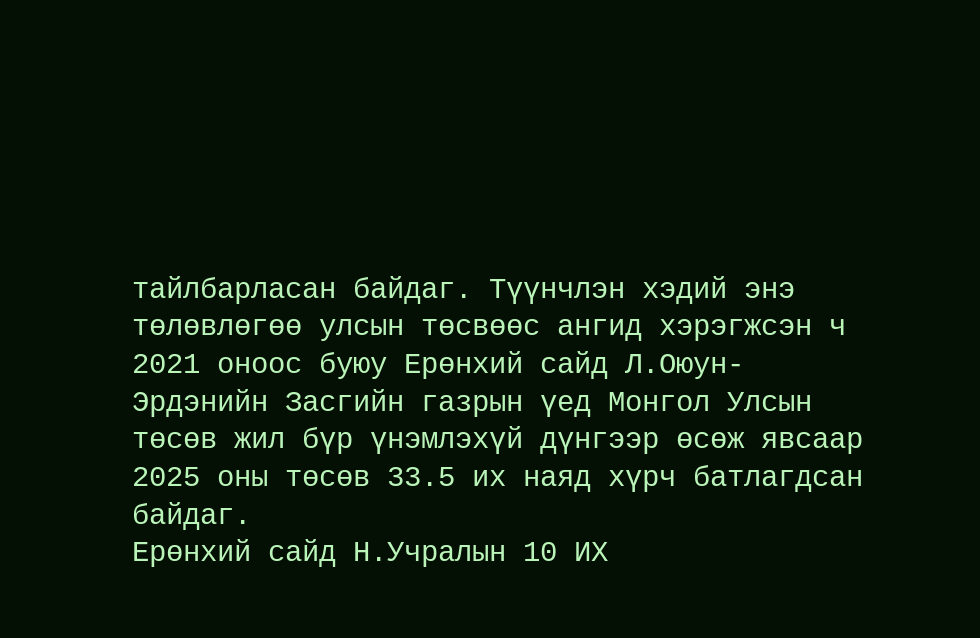тайлбарласан байдаг. Түүнчлэн хэдий энэ төлөвлөгөө улсын төсвөөс ангид хэрэгжсэн ч 2021 оноос буюу Ерөнхий сайд Л.Оюун-Эрдэнийн Засгийн газрын үед Монгол Улсын төсөв жил бүр үнэмлэхүй дүнгээр өсөж явсаар 2025 оны төсөв 33.5 их наяд хүрч батлагдсан байдаг.
Ерөнхий сайд Н.Учралын 10 ИХ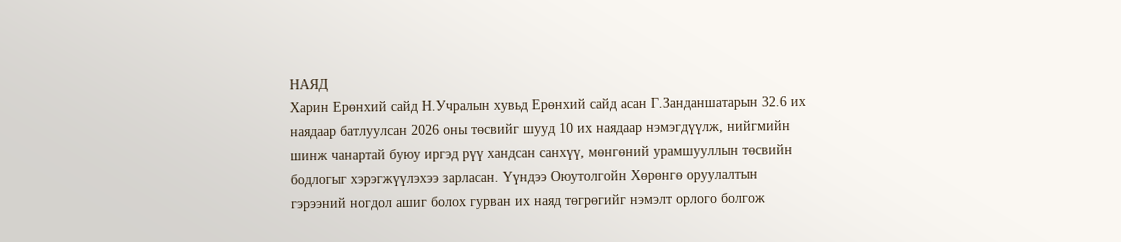НАЯД
Харин Ерөнхий сайд Н.Учралын хувьд Ерөнхий сайд асан Г.Занданшатарын 32.6 их наядаар батлуулсан 2026 оны төсвийг шууд 10 их наядаар нэмэгдүүлж, нийгмийн шинж чанартай буюу иргэд рүү хандсан санхүү, мөнгөний урамшууллын төсвийн бодлогыг хэрэгжүүлэхээ зарласан. Үүндээ Оюутолгойн Хөрөнгө оруулалтын гэрээний ногдол ашиг болох гурван их наяд төгрөгийг нэмэлт орлого болгож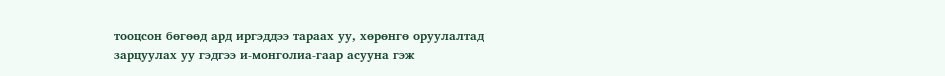тооцсон бөгөөд ард иргэддээ тараах уу, хөрөнгө оруулалтад зарцуулах уу гэдгээ и-монголиа-гаар асууна гэж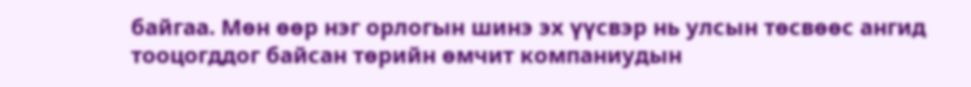байгаа. Мөн өөр нэг орлогын шинэ эх үүсвэр нь улсын төсвөөс ангид тооцогддог байсан төрийн өмчит компаниудын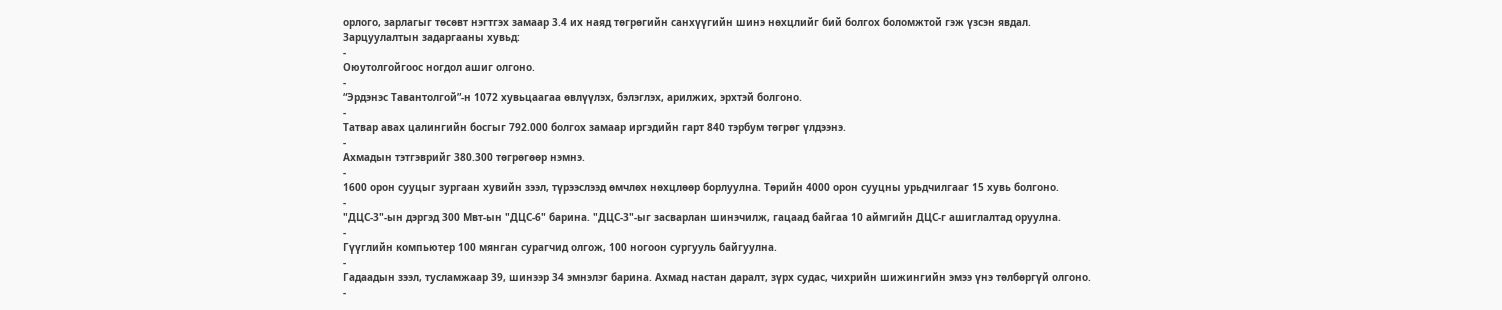орлого, зарлагыг төсөвт нэгтгэх замаар 3.4 их наяд төгрөгийн санхүүгийн шинэ нөхцлийг бий болгох боломжтой гэж үзсэн явдал.
Зарцуулалтын задаргааны хувьд:
-
Оюутолгойгоос ногдол ашиг олгоно.
-
“Эрдэнэс Тавантолгой”-н 1072 хувьцаагаа өвлүүлэх, бэлэглэх, арилжих, эрхтэй болгоно.
-
Татвар авах цалингийн босгыг 792.000 болгох замаар иргэдийн гарт 840 тэрбум төгрөг үлдээнэ.
-
Ахмадын тэтгэврийг 380.300 төгрөгөөр нэмнэ.
-
1600 орон сууцыг зургаан хувийн зээл, түрээслээд өмчлөх нөхцлөөр борлуулна. Төрийн 4000 орон сууцны урьдчилгааг 15 хувь болгоно.
-
"ДЦС-3"-ын дэргэд 300 Мвт-ын "ДЦС-6" барина. "ДЦС-3"-ыг засварлан шинэчилж, гацаад байгаа 10 аймгийн ДЦС-г ашиглалтад оруулна.
-
Гүүглийн компьютер 100 мянган сурагчид олгож, 100 ногоон сургууль байгуулна.
-
Гадаадын зээл, тусламжаар 39, шинээр 34 эмнэлэг барина. Ахмад настан даралт, зүрх судас, чихрийн шижингийн эмээ үнэ төлбөргүй олгоно.
-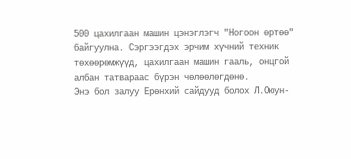500 цахилгаан машин цэнэглэгч "Ногоон өртөө" байгуулна. Сэргээгдэх эрчим хүчний техник төхөөрөмжүүд, цахилгаан машин гааль, онцгой албан татвараас бүрэн чөлөөлөгдөнө.
Энэ бол залуу Ерөнхий сайдууд болох Л.Оюун-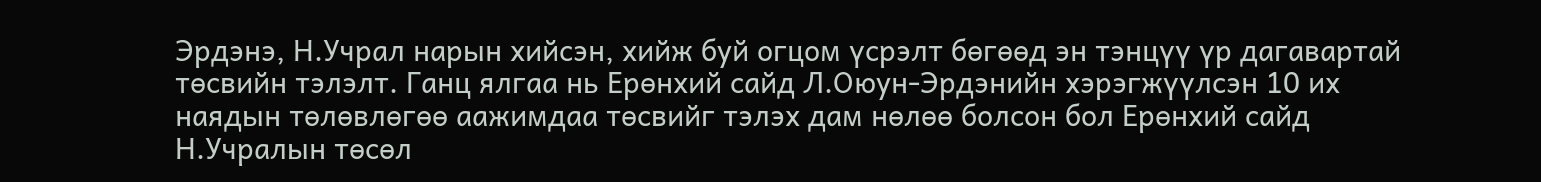Эрдэнэ, Н.Учрал нарын хийсэн, хийж буй огцом үсрэлт бөгөөд эн тэнцүү үр дагавартай төсвийн тэлэлт. Ганц ялгаа нь Ерөнхий сайд Л.Оюун-Эрдэнийн хэрэгжүүлсэн 10 их наядын төлөвлөгөө аажимдаа төсвийг тэлэх дам нөлөө болсон бол Ерөнхий сайд Н.Учралын төсөл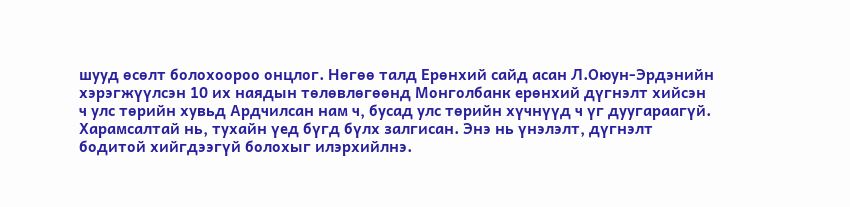шууд өсөлт болохоороо онцлог. Нөгөө талд Ерөнхий сайд асан Л.Оюун-Эрдэнийн хэрэгжүүлсэн 10 их наядын төлөвлөгөөнд Монголбанк ерөнхий дүгнэлт хийсэн ч улс төрийн хувьд Ардчилсан нам ч, бусад улс төрийн хүчнүүд ч үг дуугараагүй. Харамсалтай нь, тухайн үед бүгд бүлх залгисан. Энэ нь үнэлэлт, дүгнэлт бодитой хийгдээгүй болохыг илэрхийлнэ.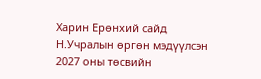Харин Ерөнхий сайд Н.Учралын өргөн мэдүүлсэн 2027 оны төсвийн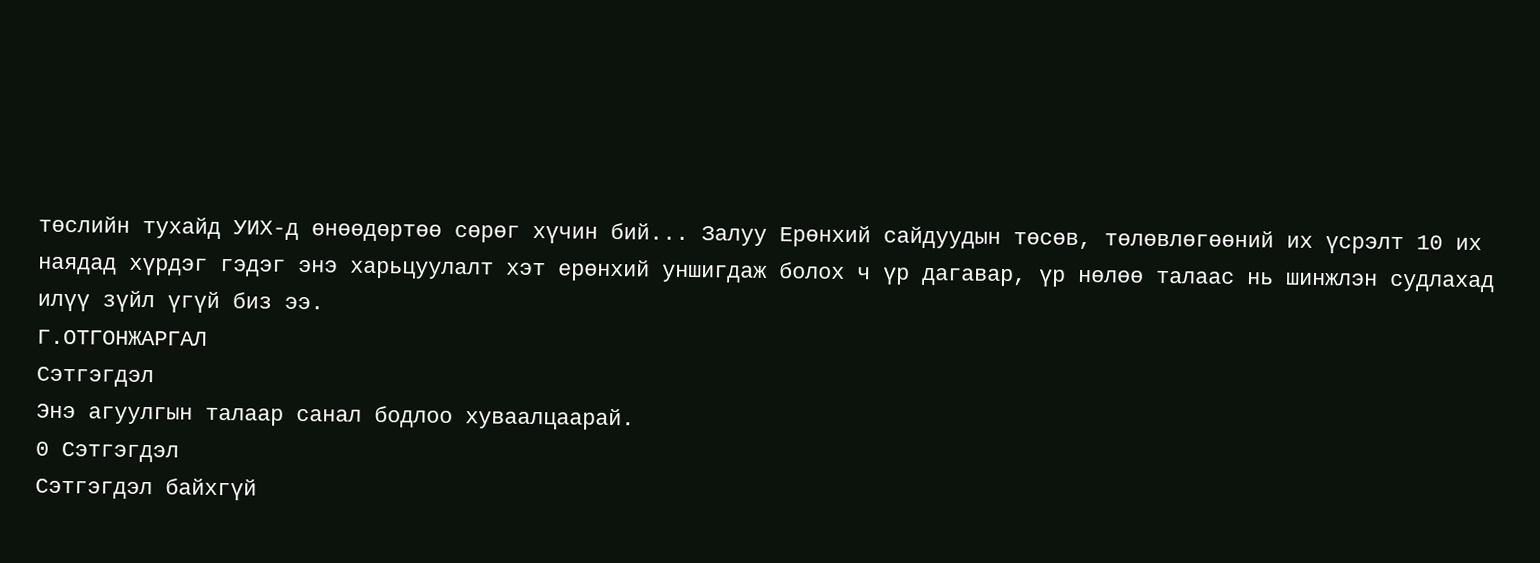төслийн тухайд УИХ-д өнөөдөртөө сөрөг хүчин бий... Залуу Ерөнхий сайдуудын төсөв, төлөвлөгөөний их үсрэлт 10 их наядад хүрдэг гэдэг энэ харьцуулалт хэт ерөнхий уншигдаж болох ч үр дагавар, үр нөлөө талаас нь шинжлэн судлахад илүү зүйл үгүй биз ээ.
Г.ОТГОНЖАРГАЛ
Сэтгэгдэл
Энэ агуулгын талаар санал бодлоо хуваалцаарай.
0 Сэтгэгдэл
Сэтгэгдэл байхгүй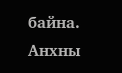байна. Анхны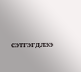сэтгэгдлээ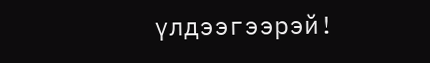үлдээгээрэй!